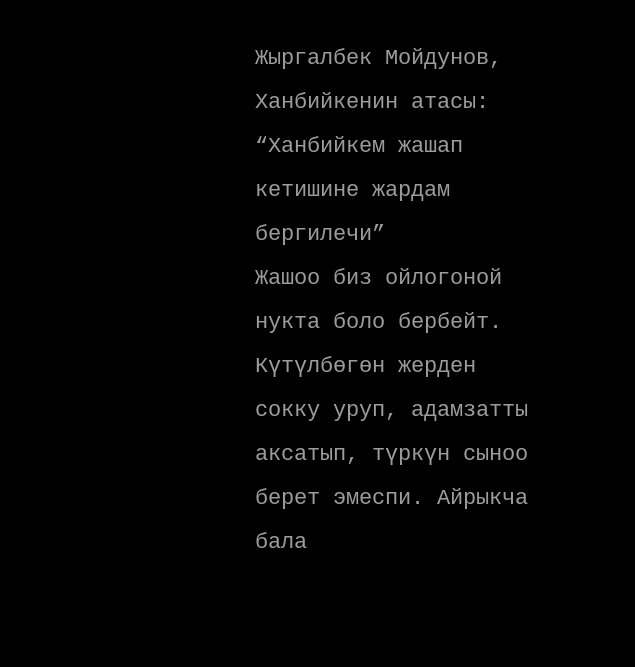Жыргалбек Мойдунов, Ханбийкенин атасы: “Ханбийкем жашап кетишине жардам бергилечи”
Жашоо биз ойлогоной нукта боло бербейт. Күтүлбөгөн жерден сокку уруп, адамзатты аксатып, түркүн сыноо берет эмеспи. Айрыкча бала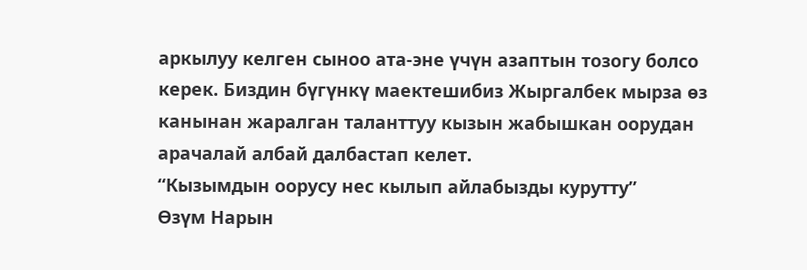аркылуу келген сыноо ата-эне үчүн азаптын тозогу болсо керек. Биздин бүгүнкү маектешибиз Жыргалбек мырза өз канынан жаралган таланттуу кызын жабышкан оорудан арачалай албай далбастап келет.
“Кызымдын оорусу нес кылып айлабызды курутту”
Өзүм Нарын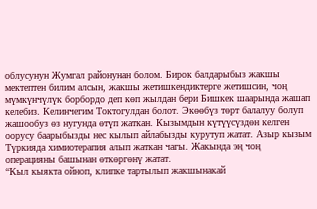облусунун Жумгал районунан болом. Бирок балдарыбыз жакшы мектептен билим алсын, жакшы жетишкендиктерге жетишсин, чоң мүмкүнчүлүк борбордо деп көп жылдан бери Бишкек шаарында жашап келебиз. Келинчегим Токтогулдан болот. Экөөбүз төрт балалуу болуп жашообуз өз нугунда өтүп жаткан. Кызымдын күтүүсүздөн келген оорусу баарыбызды нес кылып айлабызды курутуп жатат. Азыр кызым Түркияда химиотерапия алып жаткан чагы. Жакында эң чоң операцияны башынан өткөргөнү жатат.
“Кыл кыякта ойноп, клипке тартылып жакшынакай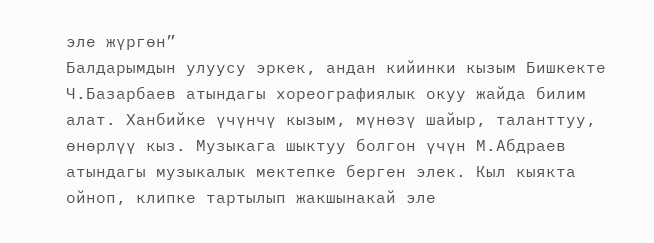эле жүргөн”
Балдарымдын улуусу эркек, андан кийинки кызым Бишкекте Ч.Базарбаев атындагы хореографиялык окуу жайда билим алат. Ханбийке үчүнчү кызым, мүнөзү шайыр, таланттуу, өнөрлүү кыз. Музыкага шыктуу болгон үчүн М.Абдраев атындагы музыкалык мектепке берген элек. Кыл кыякта ойноп, клипке тартылып жакшынакай эле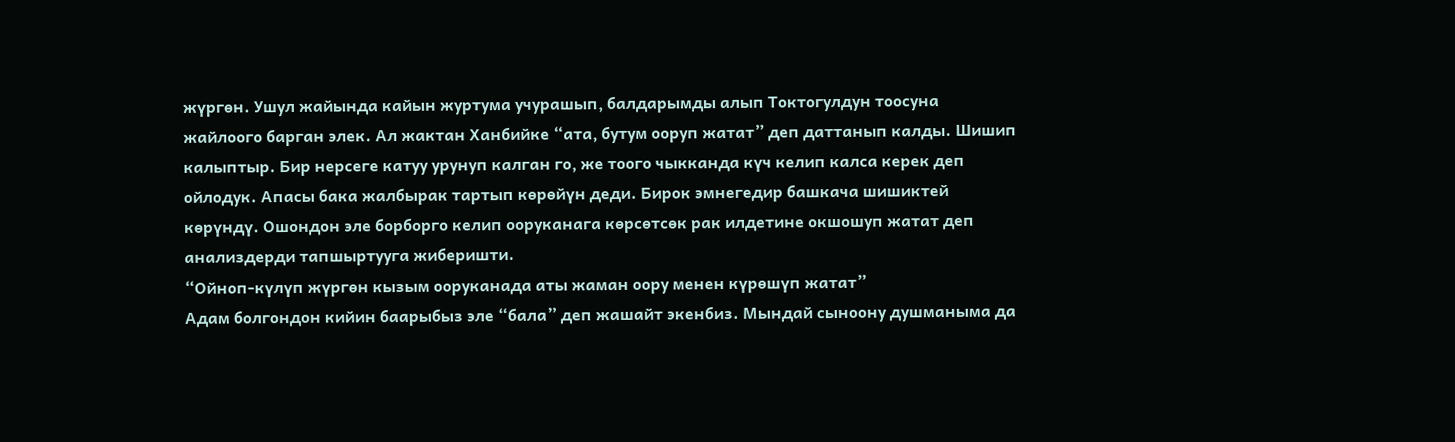жүргөн. Ушул жайында кайын журтума учурашып, балдарымды алып Токтогулдун тоосуна жайлоого барган элек. Ал жактан Ханбийке “ата, бутум ооруп жатат” деп даттанып калды. Шишип калыптыр. Бир нерсеге катуу урунуп калган го, же тоого чыкканда күч келип калса керек деп ойлодук. Апасы бака жалбырак тартып көрөйүн деди. Бирок эмнегедир башкача шишиктей көрүндү. Ошондон эле борборго келип ооруканага көрсөтсөк рак илдетине окшошуп жатат деп анализдерди тапшыртууга жиберишти.
“Ойноп-күлүп жүргөн кызым ооруканада аты жаман оору менен күрөшүп жатат”
Адам болгондон кийин баарыбыз эле “бала” деп жашайт экенбиз. Мындай сыноону душманыма да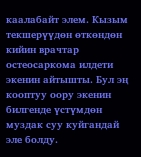каалабайт элем. Кызым текшерүүдөн өткөндөн кийин врачтар остеосаркома илдети экенин айтышты. Бул эң кооптуу оору экенин билгенде үстүмдөн муздак суу куйгандай эле болду.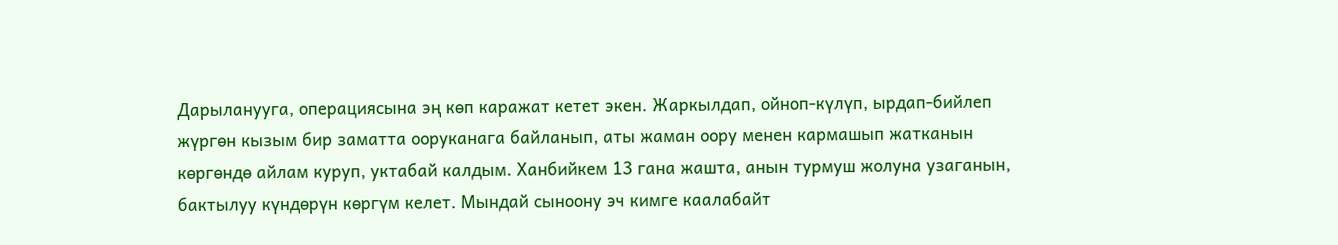Дарыланууга, операциясына эң көп каражат кетет экен. Жаркылдап, ойноп-күлүп, ырдап-бийлеп жүргөн кызым бир заматта ооруканага байланып, аты жаман оору менен кармашып жатканын көргөндө айлам куруп, уктабай калдым. Ханбийкем 13 гана жашта, анын турмуш жолуна узаганын, бактылуу күндөрүн көргүм келет. Мындай сыноону эч кимге каалабайт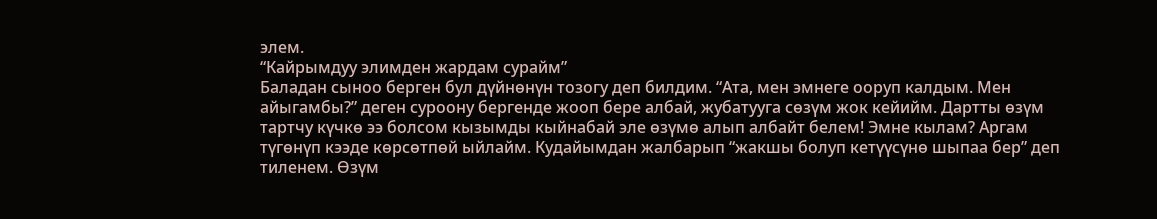элем.
“Кайрымдуу элимден жардам сурайм”
Баладан сыноо берген бул дүйнөнүн тозогу деп билдим. “Ата, мен эмнеге ооруп калдым. Мен айыгамбы?” деген суроону бергенде жооп бере албай, жубатууга сөзүм жок кейийм. Дартты өзүм тартчу күчкө ээ болсом кызымды кыйнабай эле өзүмө алып албайт белем! Эмне кылам? Аргам түгөнүп кээде көрсөтпөй ыйлайм. Кудайымдан жалбарып “жакшы болуп кетүүсүнө шыпаа бер” деп тиленем. Өзүм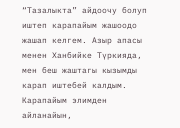“Тазалыкта” айдоочу болуп иштеп карапайым жашоодо жашап келгем. Азыр апасы менен Ханбийке Түркияда, мен беш жаштагы кызымды карап иштебей калдым. Карапайым элимден айланайын,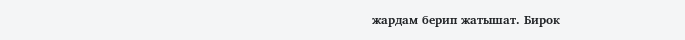жардам берип жатышат. Бирок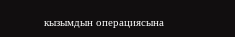кызымдын операциясына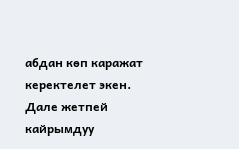абдан көп каражат керектелет экен. Дале жетпей кайрымдуу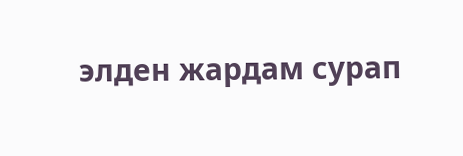элден жардам сурап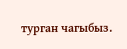турган чагыбыз.